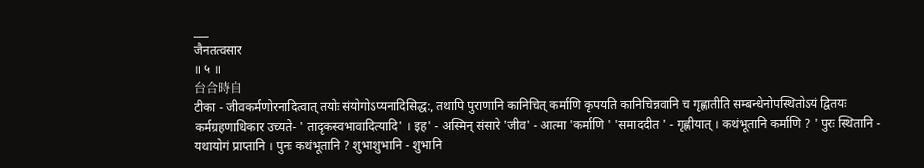___
जैनतत्वसार
॥ ५ ॥
台合時自
टीका - जीवकर्मणोरनादित्वात् तयोः संयोगोऽप्यनादिसिद्ध:, तथापि पुराणानि कानिचित् कर्माणि कृपयति कानिचिन्नवानि च गृह्णातीति सम्बन्धेनोपस्थितोऽयं द्वितयः कर्मग्रहणाधिकार उच्यते- ' तादृकस्वभावादित्यादि' । इह' - अस्मिन् संसारे 'जीव' - आत्मा 'कर्माणि ' 'समाददीत ' - गृह्णीयात् । कथंभूतानि कर्माणि ? ' पुरः स्थितानि - यथायोगं प्राप्तानि । पुनः कथंभूतानि ? शुभाशुभानि - शुभानि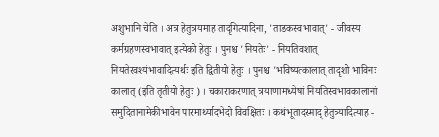अशुभानि चेति । अत्र हेतुत्रयमाह तादृगित्यादिना, 'ताडकस्वभावात्' - जीवस्य कर्मग्रहणस्वभावात् इत्येको हेतुः । पुनश्च 'नियतेः' - नियतिवशात् नियतेरवश्यंभावादित्यर्थः इति द्वितीयो हेतुः । पुनश्च 'भविष्यत्कालात् तादृशो भाविनः कालात् (इति तृतीयो हेतुः ) । चकाराकरणात् त्रयाणामध्येषां नियतिस्वभावकालानां समुदितानामेकीभावेन पारमार्थ्यादभेदो विवक्षितः । कथंभूतादस्माद् हेतुत्र्यादित्याह -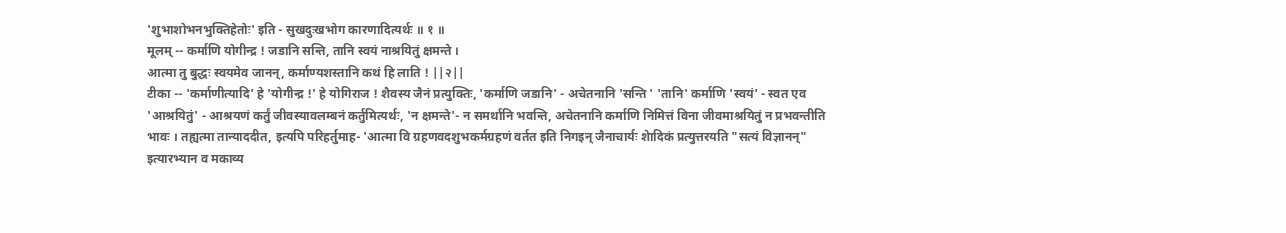'शुभाशोभनभुक्तिहेतोः' इति - सुखदुःखभोग कारणादित्यर्थः ॥ १ ॥
मूलम् -- कर्माणि योगीन्द्र ! जडानि सन्ति, तानि स्वयं नाश्रयितुं क्षमन्ते ।
आत्मा तु बुद्धः स्वयमेव जानन्, कर्माण्यशस्तानि कथं हि लाति ! ||२||
टीका -- 'कर्माणीत्यादि' हे 'योगीन्द्र !' हे योगिराज ! शैवस्य जैनं प्रत्युक्तिः, 'कर्माणि जडानि' - अचेतनानि 'सन्ति ' 'तानि' कर्माणि 'स्वयं' - स्वत एव 'आश्रयितुं' - आश्रयणं कर्तुं जीवस्यावलम्बनं कर्तुमित्यर्थः, 'न क्षमन्ते'- न समर्थानि भवन्ति, अचेतनानि कर्माणि निमित्तं विना जीवमाश्रयितुं न प्रभवन्तीति भावः । तह्यत्मा तान्याददीत, इत्यपि परिहर्तुमाह- 'आत्मा वि ग्रहणवदशुभकर्मग्रहणं वर्तत इति निगइन् जैनाचार्यः शेादिकं प्रत्युत्तरयति "सत्यं विज्ञानन्" इत्यारभ्यान व मकाव्य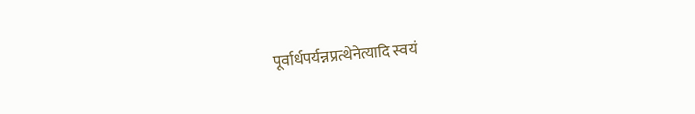पूर्वार्धपर्यन्नप्रत्थेनेत्यादि स्वयं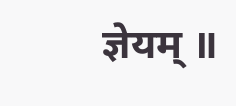ज्ञेयम् ॥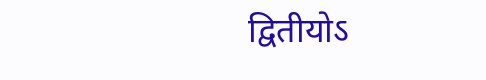द्वितीयोऽ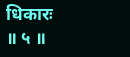धिकारः
॥ ५ ॥